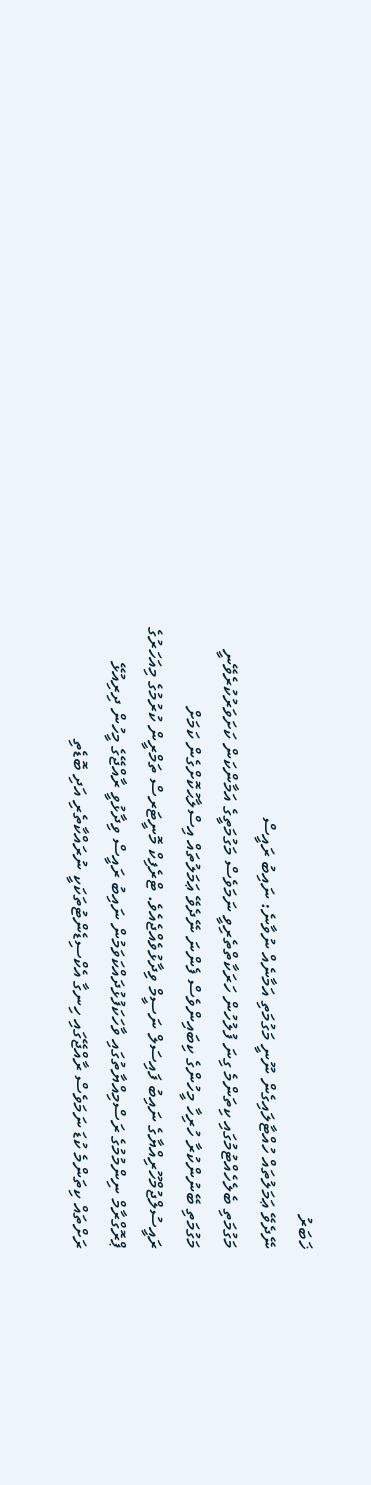ޚަބަރު
ނޭދެވޭ ޢަމަލުތައް ހުއްޓާލައިގެން ނޫނީ މަގުމަތި އަމާނެއް ނުވާނެ: ނައިބު ރައީސް
މަގުމަތި ބެލެހެއްޓުމުގައި ކިތަންމެ ގިނަ ފުލުހުން ހަރަކާތްތެރިވީ ނަމަވެސް މަގުމަތީގެ އަމާންކަން ކަށަވަރުކުރެވޭނީ މަގުމަތި ބޭނުންކުރާ ހުރިހާ މީހުންގެ ކިބައިންވެސް ފެންނަ ނޭދެވޭ ޢަމަލުތައް އިސްލާޙުކޮށްގެން ކަމަށް ރައީސުލްޖުމްހޫރިއްޔާގެ ނައިބު ފައިސަލް ނަސީމް ވިދާޅުވެއްޖެއެވެ. ޓްރެފިކް މޮނީޓަރސް ތަމްރީން ކުރުމުގެ މިއަހަރުގެ ޕްރޮގްރާމް ނިންމުމުގެ ރަސްމިއްޔާތުގައި ވާހަކަފުޅުދައްކަވަމުން ނައިބު ރައީސް ވިދާޅުވީ ރާއްޖޭގެ މީހުން ދިރިއުޅޭ ރަށްތައް ކިތަންމެ ކުޑަ ނަމަވެސް ރާއްޖޭގައި ހިނގާ އެކްސިޑެންޓުތަކަކީ ނުރައްކާތެރި އަދި ބޮޑެތި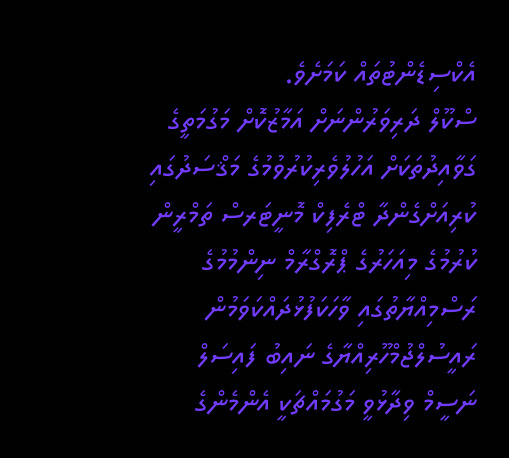އެކްސިޑެންޓުތައް ކަމަށެވެ.
ސްކޫލް ދަރިވަރުންނަށް އަމާޒުކޮށް މަގުމަތީގެ ގަވާއިދުތަކަށް އަހުލުވެރިކުރުވުމުގެ މަޤްސަދުގައި ކުރިއަށްގެންދާ ޓްރެފިކް މޮނީޓަރސް ތަމްރީން ކުރުމުގެ މިއަހަރުގެ ޕްރޮގްރާމް ނިންމުމުގެ ރަސްމިއްޔާތުގައި ވާހަކަފުޅުދައްކަވަމުން ރައީސުލްޖުމްހޫރިއްޔާގެ ނައިބު ފައިސަލް ނަސީމް ވިދާޅުވީ މަގުމައްޗަކީ އެންމެންގެ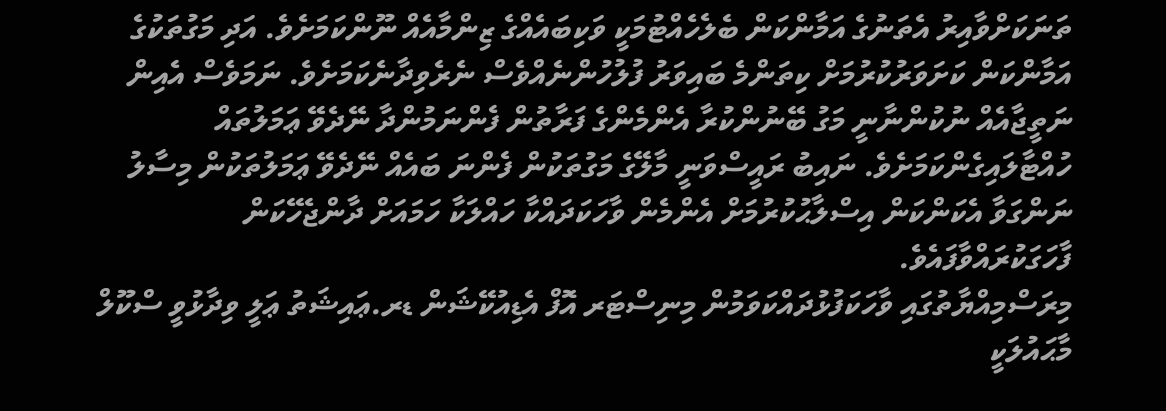ތަނަކަށްވާއިރު އެތަނުގެ އަމާންކަން ބެލެހެއްޓުމަކީ ވަކިބައެއްގެ ޒިންމާއެއް ނޫންކަމަށެވެ. އަދި މަގުތަކުގެ އަމާންކަން ކަށަވަރުކުރުމަށް ކިތަންމެ ބައިވަރު ފުލުހުންނެއްވެސް ނެރެވިދާނެކަމަށެވެ. ނަމަވެސް އެއިން ނަތީޖާއެއް ނުކުންނާނީ މަގު ބޭނުންކުރާ އެންމެންގެ ފަރާތުން ފެންނަމުންދާ ނޭދެވޭ ޢަމަލުތައް ހުއްޓާލައިގެންކަމަށެވެ. ނައިބު ރައީސްވަނީ މާލޭގެ މަގުތަކުން ފެންނަ ބައެއް ނޭދެވޭ ޢަމަލުތަކުން މިސާލު ނަންގަވާ އެކަންކަން އިސްލާޙުކުރުމަށް އެންމެން ވާހަކަދައްކާ ހައްލަކާ ހަމައަށް ދާންޖެހޭކަން ފާހަގަކުރައްވާފައެވެ.
މިރަސްމިއްޔާތުގައި ވާހަކަފުޅުދައްކަވަމުން މިނިސްޓަރ އޮފް އެޑިއުކޭޝަން ޑރ.ޢައިޝަތު ޢަލީ ވިދާޅުވީ ސްކޫލް މާޙައުލަކީ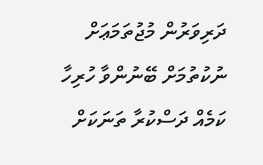ދަރިވަރުން މުޖުތަމަޢަށް ނުކުތުމަށް ބޭނުންވާ ހުރިހާ ކަމެއް ދަސްކުރާ ތަނަކަށް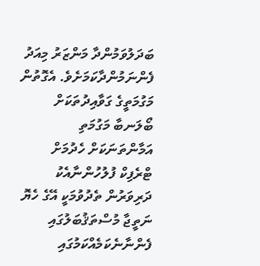ބަދަލުވަމުންދާ މަންޒަރު މިއަދު ފެންނަމުންދާކަމަށެވެ. އެގޮތުން މަގުމަތީގެ ގަވާއިދުތަކަށް ބޯލަނބާ މަގުމަތި އަމާންތަނަކަށް ހެދުމަށް ޓްރެފިކް ފުލުހުންނާއެކު ދަރިވަރުން ތެދުވުމަކީ އޭގެ ހެޔޮ ނަތީޖާ މުސްތަޤުބަލުގައި ފެންނާނެކަމެއްކަމުގައި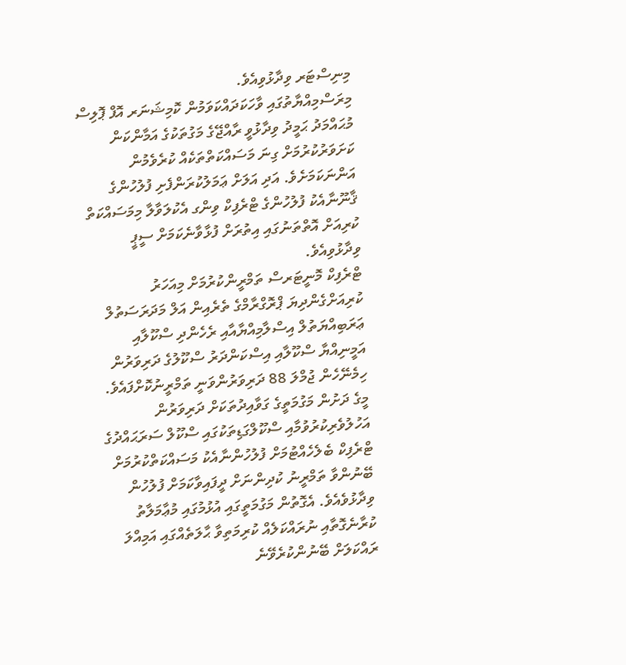މިނިސްޓަރ ވިދާޅުވިއެވެ.
މިރަސްމިއްޔާތުގައި ވާހަކަދައްކަވަމުން ކޮމިޝަނަރ އޮފް ޕޮލިސް މުޙައްމަދު ޙަމީދު ވިދާޅުވީ ރާއްޖޭގެ މަގުތަކުގެ އަމާންކަން ކަށަވަރުކުރުމަށް ގިނަ މަސައްކަތްތަކެއް ކުރެވެމުން އަންނަކަމަށެވެ. އަދި އަލަށް ޢަމަލުކުރަންފެށި ފުލުހުންގެ ޤާނޫނާއެކު ފުލުހުންގެ ޓްރެފިކް ވިންގ އެކުލަވާލާ މިމަސައްކަތް ކުރިއަށް އޮތްތަނުގައި އިތުރަށް ފުޅާވާނެކަމަށް ސީޕީ ވިދާޅުވިއެވެ.
ޓްރެފިކް މޮނީޓަރސް ތަމްރީންކުރުމަށް މިއަހަރު ކުރިއަށްގެންދިޔަ ޕްރޮގްރާމްގެ ތެރެއިން އަލް މަދަރަސަތުލް ޢަރަބިއްޔަތުލް އިސްލާމިއްޔާއާއި ރެހެންދި ސްކޫލާއި އަމީނިއްޔާ ސްކޫލާއި އިސްކަންދަރު ސްކޫލުގެ ދަރިވަރުން ހިމެނޭހެން ޖުމްލަ 88 ދަރިވަރުންވަނީ ތަމްރީނުކޮށްފައެވެ. މީގެ ދަށުން މަގުމަތީގެ ގަވާއިދުތަކަށް ދަރިވަރުން އަހުލުވެރިކުރުވުމާއި ސްކޫލްގަޑިތަކުގައި ސްކޫލް ސަރަޙައްދުގެ ޓްރެފިކް ބެލެހެއްޓުމަށް ފުލުހުންނާއެކު މަސައްކަތްކުރުމަށް ބޭނުންވާ ތަމްރީނު ކުދިންނަށް ދީފައިވާކަމަށް ފުލުހުން ވިދާޅުވެއެވެ. އެގޮތުން މަގުމަތީގައި އުޅުމުގައި މުޢާމަލާތު ކުރާނެގޮތާއި ނުރައްކަލެއް ކުރިމަތިވާ ޙާލަތެއްގައި އަމިއްލަ ރައްކަލަށް ބޭނުންކުރެވޭނެ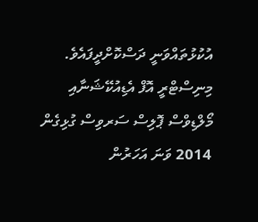އުކުޅުތައްވަނީ ދަސްކޮށްދީފައެވެ. މިނިސްޓްރީ އޮފް އެޑިއުކޭޝަނާއި މޯލްޑިވްސް ޕޮލިސް ސަރވިސް ގުޅިގެން 2014 ވަނަ އަހަރުން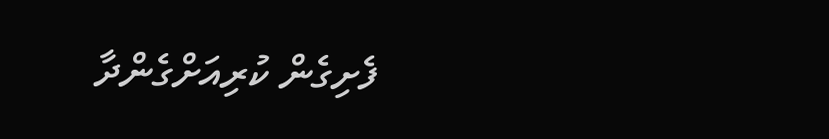ފެށިގެން ކުރިއަށްގެންދާ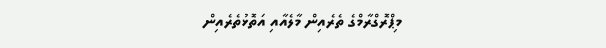މިޕްރޮގްރާމްގެ ތެރެއިން މާލެއާއި އަތޮޅުތެރެއިން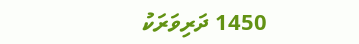1450 ދަރިވަރަކު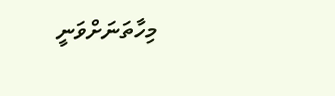މިހާތަނަށްވަނީ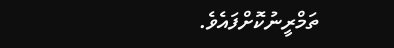ތަމްރީނުކޮށްފައެވެ.